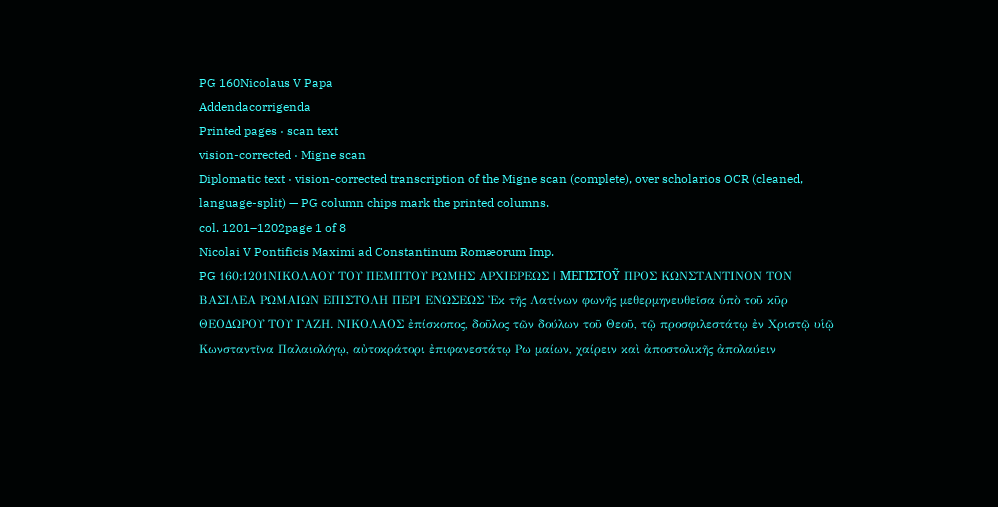PG 160Nicolaus V Papa
Addendacorrigenda
Printed pages · scan text
vision-corrected · Migne scan
Diplomatic text · vision-corrected transcription of the Migne scan (complete), over scholarios OCR (cleaned, language-split) — PG column chips mark the printed columns.
col. 1201–1202page 1 of 8
Nicolai V Pontificis Maximi ad Constantinum Romæorum Imp.
PG 160:1201ΝΙΚΟΛΑΟΥ ΤΟΥ ΠΕΜΠΤΟΥ ΡΩΜΗΣ ΑΡΧΙΕΡΕΩΣ | ΜΕΓΙΣΤΟΥ͂ ΠΡΟΣ ΚΩΝΣΤΑΝΤΙΝΟΝ ΤΟΝ ΒΑΣΙΛΕΑ ΡΩΜΑΙΩΝ ΕΠΙΣΤΟΛΗ ΠΕΡΙ ΕΝΩΣΕΩΣ Ἐκ τῆς Λατίνων φωνῆς μεθερμηνευθεῖσα ὑπὸ τοῦ κῦρ ΘΕΟΔΩΡΟΥ ΤΟΥ ΓΑΖΗ. ΝΙΚΟΛΑΟΣ ἐπίσκοπος, δοῦλος τῶν δούλων τοῦ Θεοῦ, τῷ προσφιλεστάτῳ ἐν Χριστῷ υἱῷ Κωνσταντῖνα Παλαιολόγῳ, αὐτοκράτορι ἐπιφανεστάτῳ Ρω μαίων, χαίρειν καὶ ἀποστολικῆς ἀπολαύειν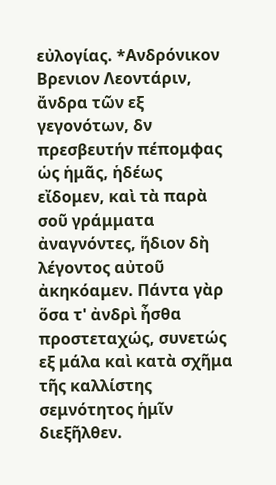εὐλογίας. *Ανδρόνικον Βρενιον Λεοντάριν, ἄνδρα τῶν εξ γεγονότων, δν πρεσβευτήν πέπομφας ὡς ἡμᾶς, ἡδέως εἴδομεν, καὶ τὰ παρὰ σοῦ γράμματα ἀναγνόντες, ἥδιον δὴ λέγοντος αὐτοῦ ἀκηκόαμεν. Πάντα γὰρ ὅσα τ' ἀνδρὶ ἦσθα προστεταχώς, συνετώς εξ μάλα καὶ κατὰ σχῆμα τῆς καλλίστης σεμνότητος ἡμῖν διεξῆλθεν.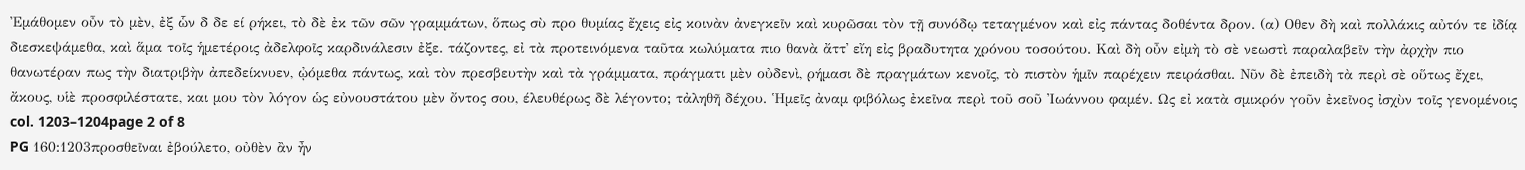Ἐμάθομεν οὖν τὸ μὲν, ἐξ ὧν δ δε εί ρήκει, τὸ δὲ ἐκ τῶν σῶν γραμμάτων, ὅπως σὺ προ θυμίας ἔχεις εἰς κοινὰν ἀνεγκεῖν καὶ κυρῶσαι τὸν τῇ συνόδῳ τεταγμένον καὶ εἰς πάντας δοθέντα δρον. (α) Οθεν δὴ καὶ πολλάκις αὐτόν τε ἰδίᾳ διεσκεψάμεθα, καὶ ἅμα τοῖς ἡμετέροις ἀδελφοῖς καρδινάλεσιν ἐξε. τάζοντες, εἰ τὰ προτεινόμενα ταῦτα κωλύματα πιο θανὰ ἄττ᾽ εἴη εἰς βραδυτητα χρόνου τοσούτου. Καὶ δὴ οὖν εἰμὴ τὸ σὲ νεωστὶ παραλαβεῖν τὴν ἀρχὴν πιο θανωτέραν πως τὴν διατριβὴν ἀπεδείκνυεν, ᾠόμεθα πάντως, καὶ τὸν πρεσβευτὴν καὶ τὰ γράμματα, πράγματι μὲν οὐδενὶ, ρήμασι δὲ πραγμάτων κενοῖς, τὸ πιστὸν ἡμῖν παρέχειν πειράσθαι. Νῦν δὲ ἐπειδὴ τὰ περὶ σὲ οὕτως ἔχει, ἄκους, υἱὲ προσφιλέστατε, και μου τὸν λόγον ὡς εὐνουστάτου μὲν ὄντος σου, έλευθέρως δὲ λέγοντο; τἀληθῆ δέχου. Ἡμεῖς ἀναμ φιβόλως ἐκεῖνα περὶ τοῦ σοῦ Ἰωάννου φαμέν. Ως εἰ κατὰ σμικρόν γοῦν ἐκεῖνος ἰσχὺν τοῖς γενομένοις
col. 1203–1204page 2 of 8
PG 160:1203προσθεῖναι ἐβούλετο, οὐθὲν ἂν ἦν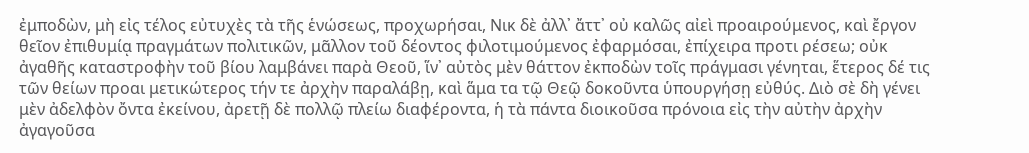ἐμποδὼν, μὴ εἰς τέλος εὐτυχὲς τὰ τῆς ἑνώσεως, προχωρήσαι, Νικ δὲ ἀλλ᾽ ἄττ᾽ οὐ καλῶς αἰεὶ προαιρούμενος, καὶ ἔργον θεῖον ἐπιθυμίᾳ πραγμάτων πολιτικῶν, μᾶλλον τοῦ δέοντος φιλοτιμούμενος ἐφαρμόσαι, ἐπίχειρα προτι ρέσεω; οὐκ ἀγαθῆς καταστροφὴν τοῦ βίου λαμβάνει παρὰ Θεοῦ, ἵν᾽ αὐτὸς μὲν θάττον ἐκποδὼν τοῖς πράγμασι γένηται, ἕτερος δέ τις τῶν θείων προαι μετικώτερος τήν τε ἀρχὴν παραλάβῃ, καὶ ἅμα τα τῷ Θεῷ δοκοῦντα ὑπουργήσῃ εὐθύς. Διὸ σὲ δὴ γένει μὲν ἀδελφὸν ὄντα ἐκείνου, ἀρετῇ δὲ πολλῷ πλείω διαφέροντα, ἡ τὰ πάντα διοικοῦσα πρόνοια εἰς τὴν αὐτὴν ἀρχὴν ἀγαγοῦσα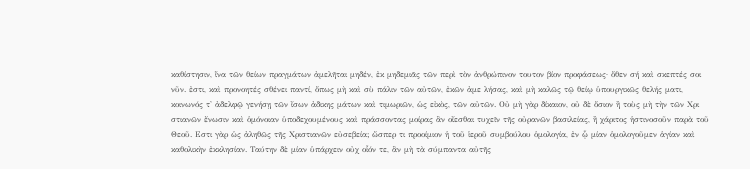καθίστησιν, ἵνα τῶν θείων πραγμάτων ἀμελῆται μηδέν, ἐκ μηδεμιᾶς τῶν περὶ τὸν ἀνθρώπινον τουτον βίον προφάσεως· ὅθεν σή καὶ σκεπτές σοι νῦν. ἐστι, καὶ προνοητές σθένει παντί, ὅπως μὴ καὶ σὺ πάλιν τῶν αὐτῶν, ἐκῶν ἀμε λήσας, καὶ μὴ καλῶς τῷ θείῳ ὑπουργικῶς θελής ματι, κοινωνός τ' ἀδελφῷ γενήσῃ τῶν ἴσων ἀδικης μάτων καὶ τιμωριῶν, ὡς εἰκὸς, τῶν αὐτῶν. Οὐ μὴ γὰρ δίκαιον, οὐ δὲ ὅσιον ἢ τοὺς μὴ τὴν τῶν Χρι στιανῶν ἔνωσιν καὶ ὁμόνοιαν ὑποδεχουμένους καὶ πράσσοντας μοίρας ἂν οἴεσθαι τυχεῖν τῆς οὐρανῶν βασιλείας, ἢ χάριτος ἡστινοσοῦν παρὰ τοῦ Θεοῦ. Εστι γὰρ ὡς ἀληθῶς τῆς Χριστιανῶν εὐσεβεία; ὥσπερ τι προοίμιον ἡ τοῦ ἱεροῦ συμβούλου ὁμολογία, ἐν ᾧ μίαν ὁμολογοῦμεν ἁγίαν καὶ καθολικὴν ἐκκλησίαν. Ταύτην δὲ μίαν ὑπάρχειν οὐχ οἷόν τε, ἂν μὴ τὰ σύμπαντα αὐτῆς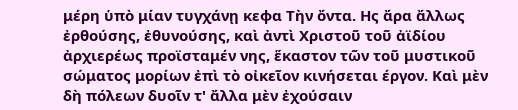μέρη ὑπὸ μίαν τυγχάνῃ κεφα Τὴν ὄντα. Ης ἄρα ἄλλως ἐρθούσης, ἐθυνούσης, καὶ ἀντὶ Χριστοῦ τοῦ ἀϊδίου ἀρχιερέως προϊσταμέν νης, ἕκαστον τῶν τοῦ μυστικοῦ σώματος μορίων ἐπὶ τὸ οἰκεῖον κινήσεται έργον. Καὶ μὲν δὴ πόλεων δυοῖν τ' ἄλλα μὲν ἐχούσαιν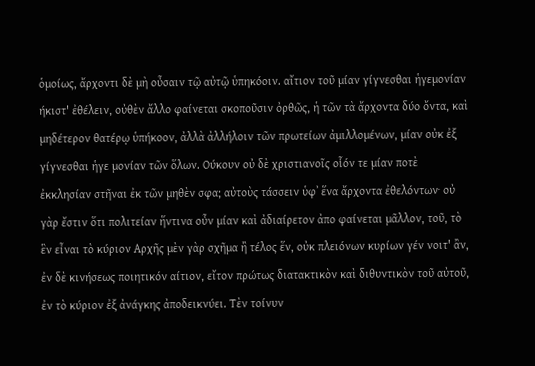ὁμοίως, ἄρχοντι δὲ μὴ οὖσαιν τῷ αὐτῷ ὑπηκόοιν. αἴτιον τοῦ μίαν γίγνεσθαι ἡγεμονίαν ήκιστ' ἐθέλειν, οὐθὲν ἄλλο φαίνεται σκοποῦσιν ὀρθῶς, ἡ τῶν τὰ ἄρχοντα δύο ὄντα, καὶ μηδέτερον θατέρῳ ὑπήκοον, ἀλλὰ ἀλλήλοιν τῶν πρωτείων ἀμιλλομένων, μίαν οὐκ ἐξ γίγνεσθαι ἡγε μονίαν τῶν ὅλων. Ούκουν οὐ δὲ χριστιανοῖς οἷόν τε μίαν ποτὲ ἐκκλησίαν στῆναι ἐκ τῶν μηθὲν σφα; αὐτοὺς τάσσειν ὑφ᾽ ἕνα ἄρχοντα ἐθελόντων· οὐ γὰρ ἔστιν ὅτι πολιτείαν ἥντινα οὖν μίαν καὶ ἀδιαίρετον ἀπο φαίνεται μᾶλλον, τοῦ, τὸ ἓν εἶναι τὸ κύριον Αρχῆς μὲν γὰρ σχῆμα ἢ τέλος ἕν, οὐκ πλειόνων κυρίων γέν νοιτ' ἂν, ἐν δὲ κινήσεως ποιητικόν αίτιον, εἴτον πρώτως διατακτικὸν καὶ διθυντικὸν τοῦ αὐτοῦ, ἐν τὸ κύριον ἐξ ἀνάγκης ἀποδεικνύει. Τὲν τοίνυν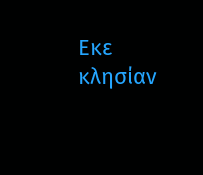Εκε κλησίαν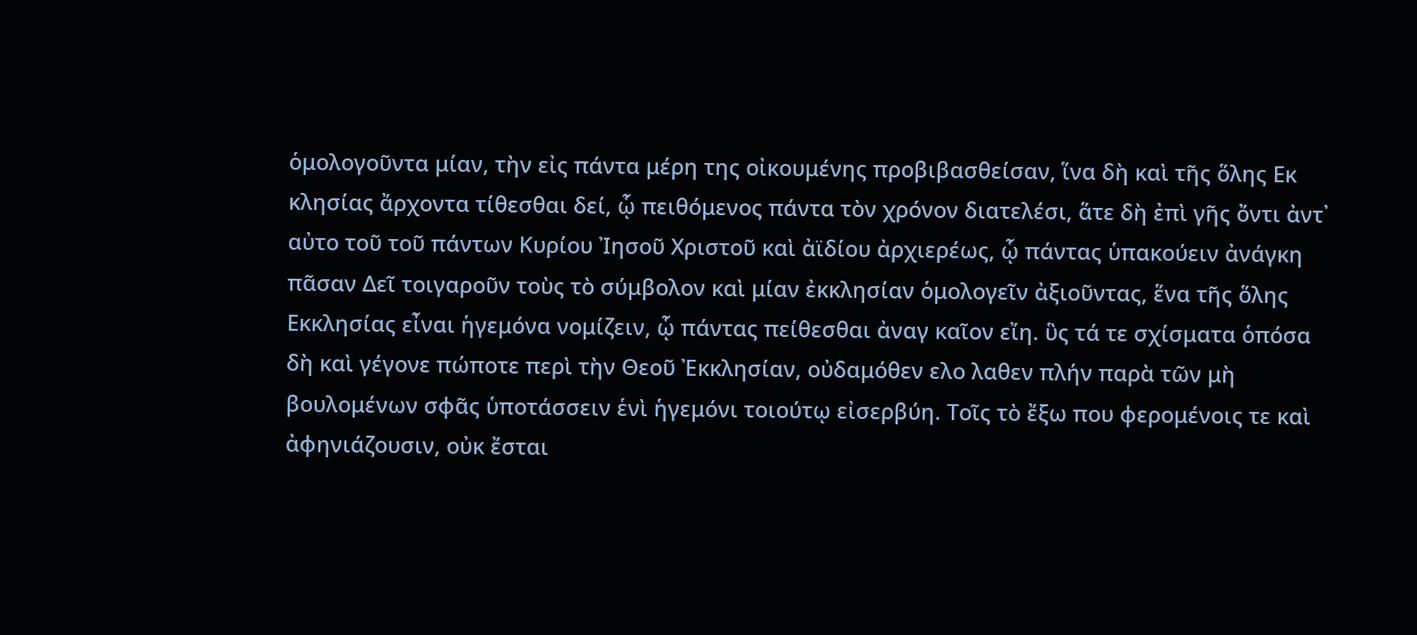ὁμολογοῦντα μίαν, τὴν εἰς πάντα μέρη της οἰκουμένης προβιβασθείσαν, ἵνα δὴ καὶ τῆς ὅλης Εκ κλησίας ἄρχοντα τίθεσθαι δεί, ᾧ πειθόμενος πάντα τὸν χρόνον διατελέσι, ἅτε δὴ ἐπὶ γῆς ὄντι ἀντ᾽ αὐτο τοῦ τοῦ πάντων Κυρίου Ἰησοῦ Χριστοῦ καὶ ἀϊδίου ἀρχιερέως, ᾧ πάντας ὑπακούειν ἀνάγκη πᾶσαν Δεῖ τοιγαροῦν τοὺς τὸ σύμβολον καὶ μίαν ἐκκλησίαν ὁμολογεῖν ἀξιοῦντας, ἕνα τῆς ὅλης Εκκλησίας εἶναι ἡγεμόνα νομίζειν, ᾧ πάντας πείθεσθαι ἀναγ καῖον εἴη. ὓς τά τε σχίσματα ὁπόσα δὴ καὶ γέγονε πώποτε περὶ τὴν Θεοῦ Ἐκκλησίαν, οὐδαμόθεν ελο λαθεν πλήν παρὰ τῶν μὴ βουλομένων σφᾶς ὑποτάσσειν ἑνὶ ἡγεμόνι τοιούτῳ εἰσερβύη. Τοῖς τὸ ἔξω που φερομένοις τε καὶ ἀφηνιάζουσιν, οὐκ ἔσται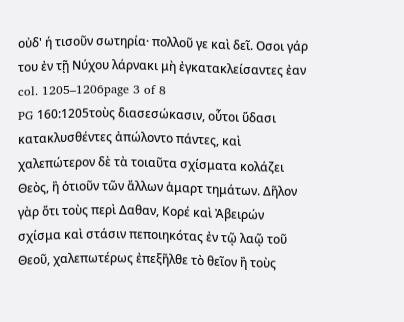οὐδ' ή τισοῦν σωτηρία· πολλοῦ γε καὶ δεῖ. Οσοι γάρ του ἐν τῇ Νύχου λάρνακι μὴ ἐγκατακλείσαντες ἐαν
col. 1205–1206page 3 of 8
PG 160:1205τοὺς διασεσώκασιν, οὗτοι ὕδασι κατακλυσθέντες ἀπώλοντο πάντες, καὶ χαλεπώτερον δὲ τὰ τοιαῦτα σχίσματα κολάζει Θεὸς, ἢ ὁτιοῦν τῶν ἄλλων ἁμαρτ τημάτων. Δῆλον γὰρ ὅτι τοὺς περὶ Δαθαν, Κορέ καὶ Ἀβειρών σχίσμα καὶ στάσιν πεποιηκότας ἐν τῷ λαῷ τοῦ Θεοῦ, χαλεπωτέρως ἐπεξῆλθε τὸ θεῖον ἢ τοὺς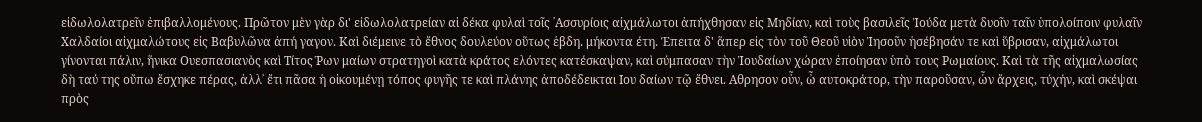εἰδωλολατρεῖν ἐπιβαλλομένους. Πρῶτον μὲν γὰρ δι' εἰδωλολατρείαν αἱ δέκα φυλαὶ τοῖς ᾿Ασσυρίοις αἰχμάλωτοι ἀπήχθησαν εἰς Μηδίαν, καὶ τοὺς βασιλεῖς Ἰούδα μετὰ δυοῖν ταῖν ὑπολοίποιν φυλαῖν Χαλδαίοι αἰχμαλώτους εἰς Βαβυλῶνα ἀπή γαγον. Καὶ διέμεινε τὸ ἔθνος δουλεύον οὕτως ἑβδη. μήκοντα έτη. Έπειτα δ' ἅπερ εἰς τὸν τοῦ Θεοῦ υἱὸν Ἰησοῦν ἡσέβησάν τε καὶ ὕβρισαν, αἰχμάλωτοι γίνονται πάλιν, ἥνικα Ουεσπασιανὸς καὶ Τίτος Ῥων μαίων στρατηγοὶ κατὰ κράτος ελόντες κατέσκαψαν, καὶ σύμπασαν τὴν Ἰουδαίων χώραν ἐποίησαν ὑπὸ τους Ρωμαίους. Καὶ τὰ τῆς αἰχμαλωσίας δὴ ταύ της οὔπω ἔσχηκε πέρας, ἀλλ᾽ ἔτι πᾶσα ἡ οἰκουμένῃ τόπος φυγῆς τε καὶ πλάνης ἀποδέδεικται Ιου δαίων τῷ ἔθνει. Αθρησον οὖν, ὦ αυτοκράτορ, τὴν παροῦσαν, ὧν ἄρχεις, τύχήν, καὶ σκέψαι πρὸς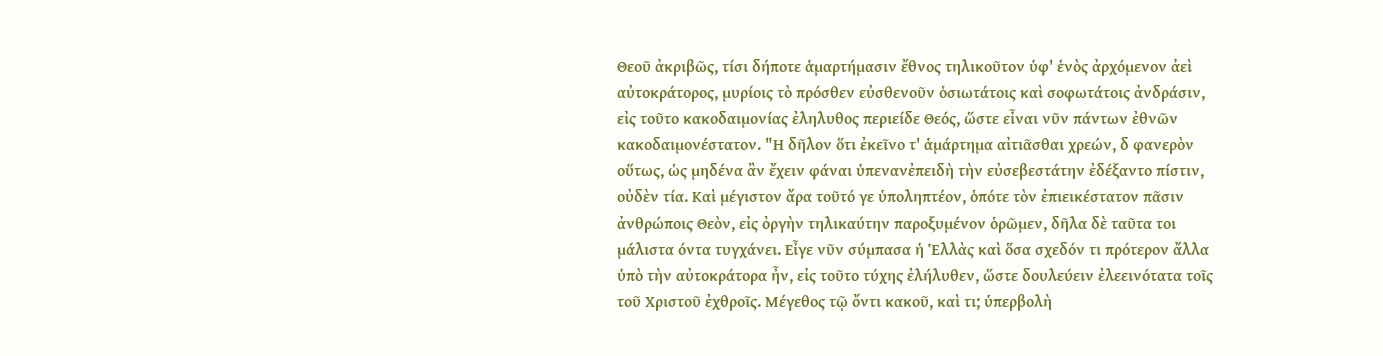Θεοῦ ἀκριβῶς, τίσι δήποτε ἁμαρτήμασιν ἔθνος τηλικοῦτον ὑφ' ἑνὸς ἀρχόμενον ἀεὶ αὐτοκράτορος, μυρίοις τὸ πρόσθεν εὐσθενοῦν ὁσιωτάτοις καὶ σοφωτάτοις ἀνδράσιν, εἰς τοῦτο κακοδαιμονίας ἐληλυθος περιείδε Θεός, ὥστε εἶναι νῦν πάντων ἐθνῶν κακοδαιμονέστατον. "Η δῆλον ὅτι ἐκεῖνο τ' ἁμάρτημα αἰτιᾶσθαι χρεών, δ φανερὸν οὕτως, ὡς μηδένα ἂν ἔχειν φάναι ὑπενανἐπειδὴ τὴν εὐσεβεστάτην ἐδέξαντο πίστιν, οὐδὲν τία. Καὶ μέγιστον ἄρα τοῦτό γε ὑποληπτέον, ὁπότε τὸν ἐπιεικέστατον πᾶσιν ἀνθρώποις Θεὸν, εἰς ὀργὴν τηλικαύτην παροξυμένον ὁρῶμεν, δῆλα δὲ ταῦτα τοι μάλιστα όντα τυγχάνει. Εἶγε νῦν σύμπασα ἡ Ἑλλὰς καὶ ὅσα σχεδόν τι πρότερον ἄλλα ὑπὸ τὴν αὐτοκράτορα ἦν, εἰς τοῦτο τύχης ἐλήλυθεν, ὥστε δουλεύειν ἐλεεινότατα τοῖς τοῦ Χριστοῦ ἐχθροῖς. Μέγεθος τῷ ὄντι κακοῦ, καὶ τι; ὑπερβολὴ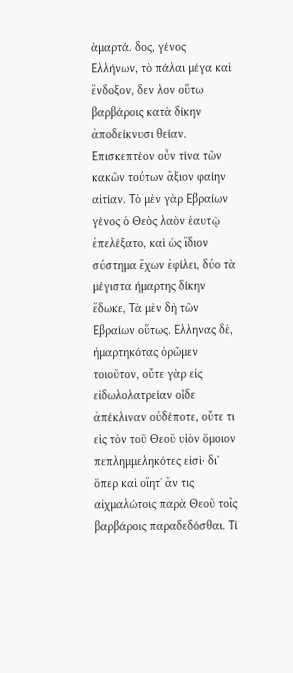ἁμαρτά. δος, γένος Ελλήνων, τὸ πάλαι μέγα καὶ ἔνδοξον, δεν λον οὕτω βαρβάροις κατὰ δίκην ἀποδείκνυσι θείαν. Επισκεπτέον οὖν τίνα τῶν κακῶν τούτων ἄξιον φαίην αἰτίαν. Τὸ μὲν γὰρ Εβραίων γένος ὁ Θεὸς λαὸν ἑαυτῷ ἐπελέξατο, καὶ ὡς ἴδιον σύστημα ἔχων ἐφίλει, δύο τὰ μέγιστα ήμαρτης δίκην ἔδωκε, Τὰ μὲν δὴ τῶν Εβραίων οὕτως. Ελληνας δὲ, ἡμαρτηκότας ὁρῶμεν τοιοῦτον, οὔτε γὰρ εἰς εἰδωλολατρείαν οἶδε ἀπέκλιναν οὐδέποτε, οὔτε τι εἰς τὸν τοῦ Θεοῦ υἱὸν ὅμοιον πεπλημμεληκότες εἰσὶ· δι' ὅπερ καὶ οἴητ᾽ ἄν τις αἰχμαλώτοις παρὰ Θεοῦ τοῖς βαρβάροις παραδεδόσθαι. Τί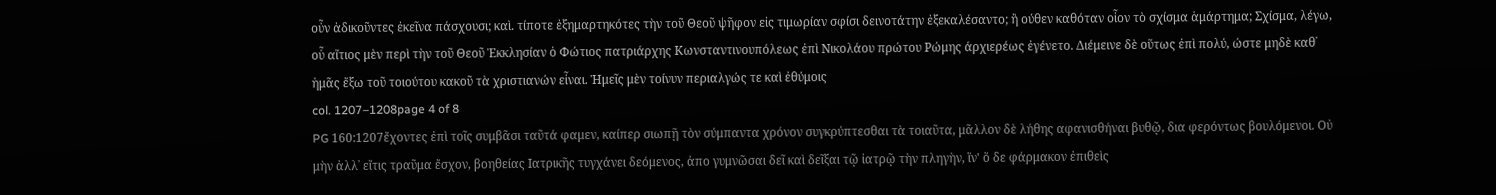οὖν ἀδικοῦντες ἐκεῖνα πάσχουσι; καὶ. τίποτε ἐξημαρτηκότες τὴν τοῦ Θεοῦ ψῆφον εἰς τιμωρίαν σφίσι δεινοτάτην ἐξεκαλέσαντο; ἢ ούθεν καθόταν οἷον τὸ σχίσμα ἁμάρτημα; Σχίσμα, λέγω, οὗ αἴτιος μὲν περὶ τὴν τοῦ Θεοῦ Ἐκκλησίαν ὁ Φώτιος πατριάρχης Κωνσταντινουπόλεως ἐπὶ Νικολάου πρώτου Ρώμης άρχιερέως ἐγένετο. Διέμεινε δὲ οὕτως ἐπὶ πολύ, ώστε μηδὲ καθ᾿ ἡμᾶς ἔξω τοῦ τοιούτου κακοῦ τὰ χριστιανών εἶναι. Ἡμεῖς μὲν τοίνυν περιαλγώς τε καὶ ἐθύμοις
col. 1207–1208page 4 of 8
PG 160:1207ἔχοντες ἐπὶ τοῖς συμβᾶσι ταῦτά φαμεν, καίπερ σιωπῇ τὸν σύμπαντα χρόνον συγκρύπτεσθαι τὰ τοιαῦτα, μᾶλλον δὲ λήθης αφανισθήναι βυθῷ, δια φερόντως βουλόμενοι. Οὐ μὴν ἀλλ᾽ εἴτις τραῦμα ἔσχον, βοηθείας Ιατρικῆς τυγχάνει δεόμενος, ἀπο γυμνῶσαι δεῖ καὶ δεῖξαι τῷ ἰατρῷ τὴν πληγὴν, ἵν' ὅ δε φάρμακον ἐπιθεὶς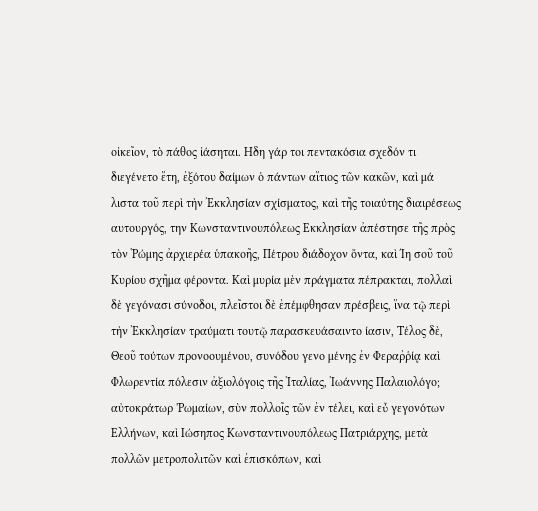οἰκεῖον, τὸ πάθος ἰάσηται. Ηδη γάρ τοι πεντακόσια σχεδόν τι διεγένετο ἔτη, ἐξότου δαίμων ὁ πάντων αἴτιος τῶν κακῶν, καὶ μά λιστα τοῦ περὶ τὴν Ἐκκλησίαν σχίσματος, καὶ τῆς τοιαύτης διαιρέσεως αυτουργός, την Κωνσταντινουπόλεως Εκκλησίαν ἀπέστησε τῆς πρὸς τὸν Ῥώμης ἀρχιερέα ὑπακοῆς, Πέτρου διάδοχον ὄντα, καὶ Ίη σοῦ τοῦ Κυρίου σχῆμα φέροντα. Καὶ μυρία μὲν πράγματα πέπρακται, πολλαὶ δὲ γεγόνασι σύνοδοι, πλεῖστοι δὲ ἐπέμφθησαν πρέσβεις, ἵνα τῷ περὶ τὴν Ἐκκλησίαν τραύματι τουτῷ παρασκευάσαιντο ίασιν, Τέλος δὲ, Θεοῦ τούτων προνοουμένου, συνόδου γενο μένης ἐν Φεραῤῥίᾳ καὶ Φλωρεντία πόλεσιν ἀξιολόγοις τῆς Ἰταλίας, Ἰωάννης Παλαιολόγο; αὐτοκράτωρ 'Ρωμαίων, σὺν πολλοῖς τῶν ἐν τέλει, καὶ εὖ γεγονότων Ελλήνων, καὶ Ιώσηπος Κωνσταντινουπόλεως Πατριάρχης, μετὰ πολλῶν μετροπολιτῶν καὶ ἐπισκόπων, καὶ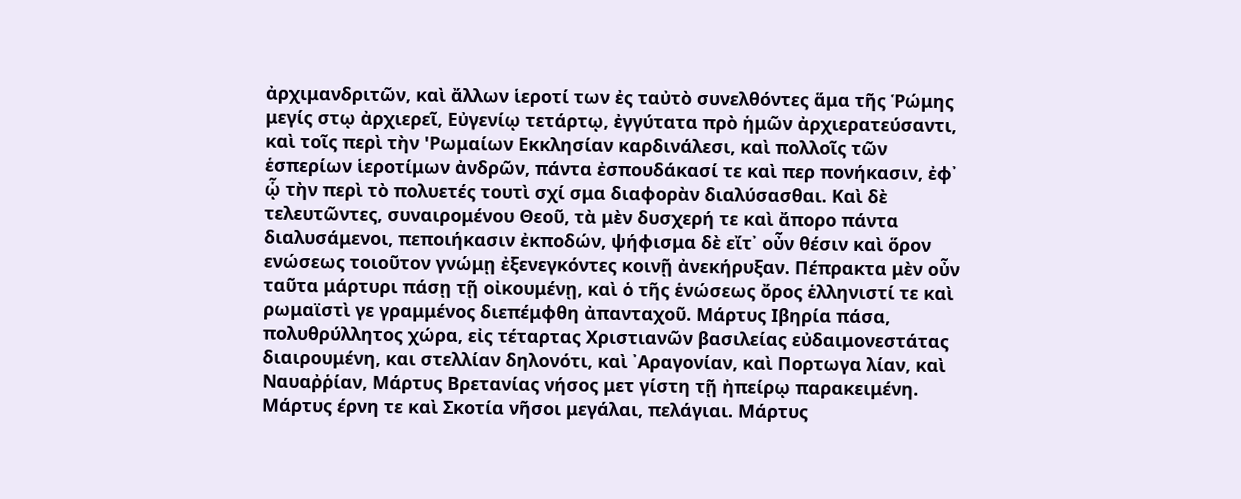ἀρχιμανδριτῶν, καὶ ἄλλων ἱεροτί των ἐς ταὐτὸ συνελθόντες ἅμα τῆς Ῥώμης μεγίς στῳ ἀρχιερεῖ, Εὐγενίῳ τετάρτῳ, ἐγγύτατα πρὸ ἡμῶν ἀρχιερατεύσαντι, καὶ τοῖς περὶ τὴν 'Ρωμαίων Εκκλησίαν καρδινάλεσι, καὶ πολλοῖς τῶν ἑσπερίων ἱεροτίμων ἀνδρῶν, πάντα ἐσπουδάκασί τε καὶ περ πονήκασιν, ἐφ᾽ ᾧ τὴν περὶ τὸ πολυετές τουτὶ σχί σμα διαφορὰν διαλύσασθαι. Καὶ δὲ τελευτῶντες, συναιρομένου Θεοῦ, τὰ μὲν δυσχερή τε καὶ ἄπορο πάντα διαλυσάμενοι, πεποιήκασιν ἐκποδών, ψήφισμα δὲ εἴτ᾿ οὖν θέσιν καὶ ὅρον ενώσεως τοιοῦτον γνώμῃ ἐξενεγκόντες κοινῇ ἀνεκήρυξαν. Πέπρακτα μὲν οὖν ταῦτα μάρτυρι πάσῃ τῇ οἰκουμένῃ, καὶ ὁ τῆς ἑνώσεως ὄρος ἑλληνιστί τε καὶ ρωμαϊστὶ γε γραμμένος διεπέμφθη ἀπανταχοῦ. Μάρτυς Ιβηρία πάσα, πολυθρύλλητος χώρα, εἰς τέταρτας Χριστιανῶν βασιλείας εὐδαιμονεστάτας διαιρουμένη, και στελλίαν δηλονότι, καὶ ᾿Αραγονίαν, καὶ Πορτωγα λίαν, καὶ Ναυαῤῥίαν, Μάρτυς Βρετανίας νήσος μετ γίστη τῇ ἠπείρῳ παρακειμένη. Μάρτυς έρνη τε καὶ Σκοτία νῆσοι μεγάλαι, πελάγιαι. Μάρτυς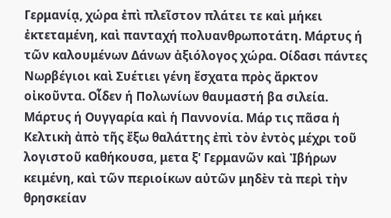Γερμανίᾳ, χώρα ἐπὶ πλεῖστον πλάτει τε καὶ μήκει ἐκτεταμένη, καὶ πανταχή πολυανθρωποτάτη. Μάρτυς ή τῶν καλουμένων Δάνων ἀξιόλογος χώρα. Οίδασι πάντες Νωρβέγιοι καὶ Συέτιει γένη ἔσχατα πρὸς ἄρκτον οἰκοῦντα. Οἶδεν ή Πολωνίων θαυμαστή βα σιλεία. Μάρτυς ή Ουγγαρία καὶ ἡ Παννονία. Μάρ τις πᾶσα ἡ Κελτικὴ ἀπὸ τῆς ἔξω θαλάττης ἐπὶ τὸν ἐντὸς μέχρι τοῦ λογιστοῦ καθήκουσα, μετα ξ' Γερμανῶν καὶ Ἰβήρων κειμένη, καὶ τῶν περιοίκων αὐτῶν μηδὲν τὰ περὶ τὴν θρησκείαν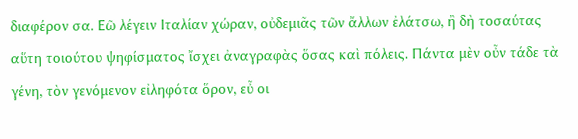διαφέρον σα. Εῶ λέγειν Ιταλίαν χώραν, οὐδεμιᾶς τῶν ἄλλων ἐλάτσω, ἢ δὴ τοσαύτας αὕτη τοιούτου ψηφίσματος ἴσχει ἀναγραφὰς ὅσας καὶ πόλεις. Πάντα μὲν οὖν τάδε τὰ γένη, τὸν γενόμενον εἰληφότα ὅρον, εὖ οι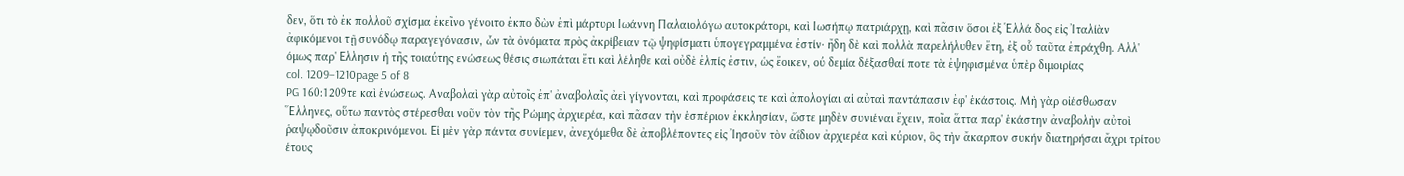δεν, ὅτι τὸ ἐκ πολλοῦ σχίσμα ἐκεῖνο γένοιτο ἐκπο δὼν ἐπὶ μάρτυρι Ιωάννη Παλαιολόγω αυτοκράτορι, καὶ Ιωσήπῳ πατριάρχῃ, καὶ πᾶσιν ὅσοι ἐξ Ἑλλά δος εἰς Ἰταλίὰν ἀφικόμενοι τῇ συνόδῳ παραγεγόνασιν, ὧν τὰ ὀνόματα πρὸς ἀκρίβειαν τῷ ψηφίσματι ὑπογεγραμμένα ἐστίν· ἤδη δὲ καὶ πολλὰ παρελήλυθεν ἔτη, ἐξ οὗ ταῦτα ἐπράχθη. Αλλ' όμως παρ' Ελλησιν ἡ τῆς τοιαύτης ενώσεως θέσις σιωπάται ἔτι καὶ λέληθε καὶ οὐδὲ ἐλπίς ἐστιν, ὡς ἔοικεν, ού δεμία δέξασθαί ποτε τὰ ἐψηφισμένα ὑπὲρ διμοιρίας
col. 1209–1210page 5 of 8
PG 160:1209τε καὶ ἑνώσεως. Αναβολαὶ γὰρ αὐτοῖς ἐπ' ἀναβολαῖς ἀεὶ γίγνονται, καὶ προφάσεις τε καὶ ἀπολογίαι αἱ αὐταὶ παντάπασιν ἐφ' ἑκάστοις. Μὴ γὰρ οἰέσθωσαν Ἕλληνες, οὕτω παντὸς στέρεσθαι νοῦν τὸν τῆς Ρώμης ἀρχιερέα, καὶ πᾶσαν τὴν ἑσπέριον ἐκκλησίαν, ὥστε μηδὲν συνιέναι ἔχειν, ποῖα ἅττα παρ' ἑκάστην ἀναβολὴν αὐτοὶ ῥαψῳδοῦσιν ἀποκρινόμενοι. Εἰ μὲν γὰρ πάντα συνίεμεν, ἀνεχόμεθα δὲ ἀποβλέποντες εἰς Ἰησοῦν τὸν ἀΐδιον ἀρχιερέα καὶ κύριον, ὃς τὴν ἄκαρπον συκήν διατηρήσαι ἄχρι τρίτου έτους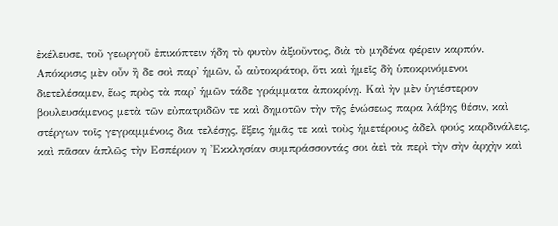ἐκέλευσε, τοῦ γεωργοῦ ἐπικόπτειν ήδη τὸ φυτὸν ἀξιοῦντος, διὰ τὸ μηδένα φέρειν καρπόν. Απόκρισις μὲν οὖν ἢ δε σοὶ παρ' ἡμῶν, ὦ αὐτοκράτορ, ὅτι καὶ ἡμεῖς δὴ ὑποκρινόμενοι διετελέσαμεν, ἕως πρὸς τὰ παρ' ἡμῶν τάδε γράμματα ἀποκρίνῃ. Καὶ ὴν μὲν ὑγιέστερον βουλευσάμενος μετὰ τῶν εὐπατριδῶν τε καὶ δημοτῶν τὴν τῆς ἑνώσεως παρα λάβης θέσιν, καὶ στέργων τοῖς γεγραμμένοις δια τελέσῃς, ἕξεις ἡμᾶς τε καὶ τοὺς ἡμετέρους ἀδελ φούς καρδινάλεις, καὶ πᾶσαν ἁπλῶς τὴν Εσπέριον η Ἐκκλησίαν συμπράσσοντάς σοι ἀεὶ τὰ περὶ τὴν σὴν ἀρχὴν καὶ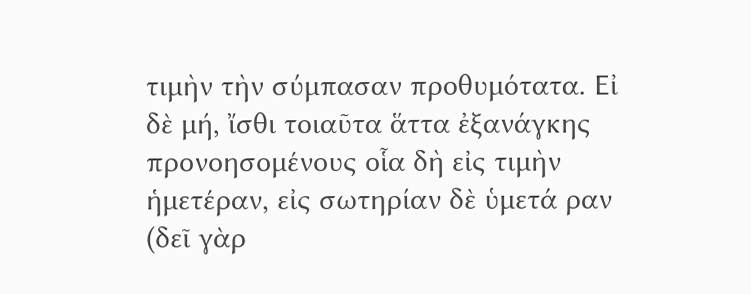τιμὴν τὴν σύμπασαν προθυμότατα. Εἰ δὲ μή, ἴσθι τοιαῦτα ἅττα ἐξανάγκης προνοησομένους οἷα δὴ εἰς τιμὴν ἡμετέραν, εἰς σωτηρίαν δὲ ὑμετά ραν (δεῖ γὰρ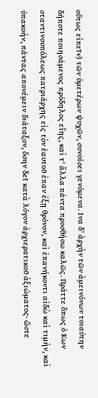οὕτως εἰπεῖν) τῶν ὑμετέρων ψυχῶν, συνοίσει γενόμενα. Ινα δ' ἀρχὴν τῶν ἀμεινόνων τοιαύτην δήποτε ποιησάμενος πρόδηλος εἴης, καὶ τ' ἄλλα πάντα προσθήσω καλῶς. Πράττε ὅπως ὁ Κων σταντινουπόλεως πατριάρχης εἰς τὸν ἑαυτοῦ ἐπαν ἐξῃ θρόνον, καὶ ἐπανήκοντι αἰδὼ καὶ τιμὴν, καὶ ὑπακοὴν, πάντας απονέμειν διάταξον, ὅσην δεῖ κατὰ λόγον ἀρχιερατικοῦ ἀξιώματος· ὥστε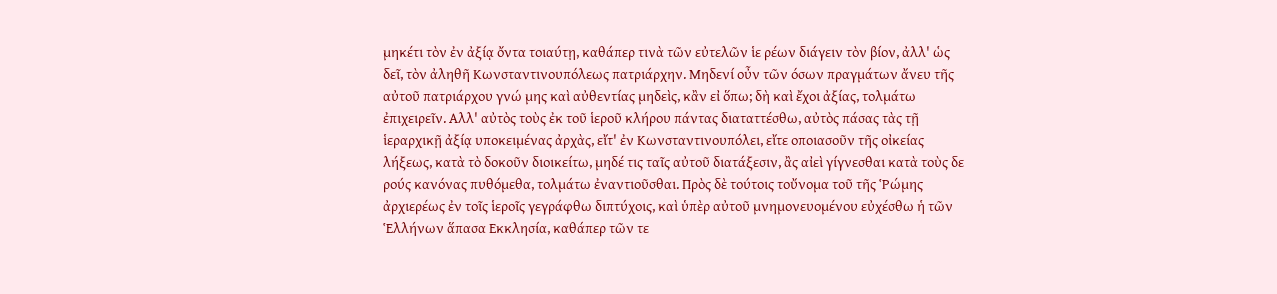μηκέτι τὸν ἐν ἀξίᾳ ὄντα τοιαύτῃ, καθάπερ τινὰ τῶν εὐτελῶν ἱε ρέων διάγειν τὸν βίον, ἀλλ' ὡς δεῖ, τὸν ἀληθῆ Κωνσταντινουπόλεως πατριάρχην. Μηδενί οὖν τῶν όσων πραγμάτων ἄνευ τῆς αὐτοῦ πατριάρχου γνώ μης καὶ αὐθεντίας μηδεὶς, κἂν εἰ ὅπω; δὴ καὶ ἔχοι ἀξίας, τολμάτω ἐπιχειρεῖν. Αλλ' αὐτὸς τοὺς ἐκ τοῦ ἱεροῦ κλήρου πάντας διαταττέσθω, αὐτὸς πάσας τὰς τῇ ἱεραρχικῇ ἀξίᾳ υποκειμένας ἀρχὰς, εἴτ' ἐν Κωνσταντινουπόλει, εἴτε οποιασοῦν τῆς οἰκείας λήξεως, κατὰ τὸ δοκοῦν διοικείτω, μηδέ τις ταῖς αὐτοῦ διατάξεσιν, ἂς αἰεὶ γίγνεσθαι κατὰ τοὺς δε ρούς κανόνας πυθόμεθα, τολμάτω ἐναντιοῦσθαι. Πρὸς δὲ τούτοις τοὔνομα τοῦ τῆς Ῥώμης ἀρχιερέως ἐν τοῖς ἱεροῖς γεγράφθω διπτύχοις, καὶ ὑπὲρ αὐτοῦ μνημονευομένου εὐχέσθω ἡ τῶν Ἑλλήνων ἅπασα Εκκλησία, καθάπερ τῶν τε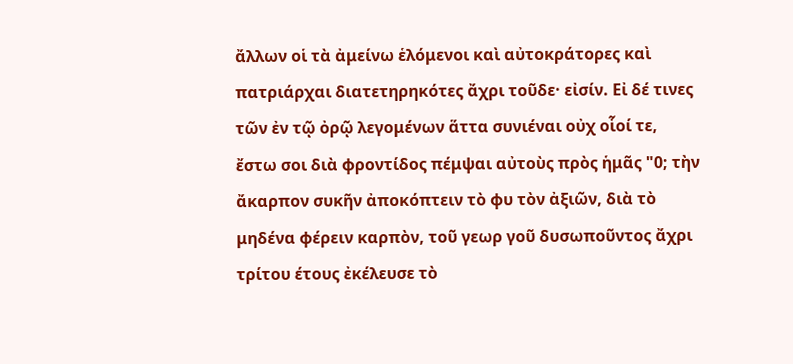ἄλλων οἱ τὰ ἀμείνω ἑλόμενοι καὶ αὐτοκράτορες καὶ πατριάρχαι διατετηρηκότες ἄχρι τοῦδε· εἰσίν. Εἰ δέ τινες τῶν ἐν τῷ ὀρῷ λεγομένων ἅττα συνιέναι οὐχ οἷοί τε, ἔστω σοι διὰ φροντίδος πέμψαι αὐτοὺς πρὸς ἡμᾶς "0; τὴν ἄκαρπον συκῆν ἀποκόπτειν τὸ φυ τὸν ἀξιῶν, διὰ τὸ μηδένα φέρειν καρπὸν, τοῦ γεωρ γοῦ δυσωποῦντος ἄχρι τρίτου έτους ἐκέλευσε τὸ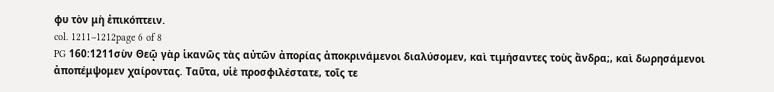φυ τὸν μὴ ἐπικόπτειν.
col. 1211–1212page 6 of 8
PG 160:1211σὺν Θεῷ γὰρ ἱκανῶς τὰς αὐτῶν ἀπορίας ἀποκρινάμενοι διαλύσομεν, καὶ τιμήσαντες τοὺς ἄνδρα;, καὶ δωρησάμενοι ἀποπέμψομεν χαίροντας. Ταῦτα, υἱὲ προσφιλέστατε, τοῖς τε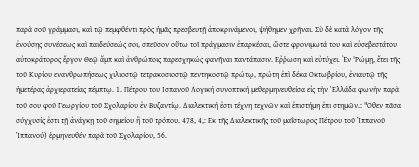παρὰ σοῦ γράμμασι, καὶ τῷ πεμφθέντι πρὸς ἡμᾶς πρεσβευτῇ ἀποκρινάμενοι, ψήθημεν χρῆναι. Σὺ δὲ κατὰ λόγον τῆς ἐνούσης συνέσεως καὶ παιδεύσεώς σοι, σπεῦσον οὕτω τοῖ πράγμασιν ἐπαρκέσαι, ὥστε φρονιμωτά του καὶ εὐσεβεστάτου αὐτοκράτορος ἔργον Θεῷ ἄμπ καὶ ἀνθρώποις παρεσχηκώς φανῆναι παντάπασιν. Εῤῥωση καὶ εὐτύχει. Ἐν 'Ρώμῃ, ἔτει τῆς τοῦ Κυρίου ενανθρωπήσεως χιλιοστῷ τετρακοσιοστῷ πεντηκοστῷ πρώτῳ, πρώτη ἐπὶ δέκα Οκτωβρίου, ἐνιαυτῷ τῆς ἡμετέρας ἀρχιερατείας πέμπτῳ. 1. Πέτρου του Ισπανοῦ Λογική συνοπτική μεθερμηνευθείσα εἰς τὴν ῾Ελλάδα φωνὴν παρὰ τοῦ σου φοῦ Γεωργίου τοῦ Σχολαρίου ἐν Βυζαντίῳ. Διαλεκτική ἐστι τέχνη τεχνῶν καὶ ἐπιστήμη ἐπι στημῶν.: "Οθεν πᾶσα σύγχυσίς ἐστι τῇ ἀνάγκῃ τοῦ σημείου ἢ τοῦ τρόπου. 478, 4,: Εκ τῆς Διαλεκτικῆς τοῦ μαΐστωρος Πέτρου τοῦ Ἱππανοῦ Ἱππανού) ἑρμηνευθέν παρὰ τοῦ Σχολαρίου, 56.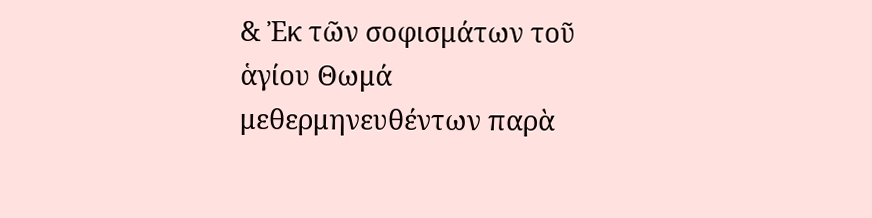& Ἐκ τῶν σοφισμάτων τοῦ ἁγίου Θωμά μεθερμηνευθέντων παρὰ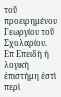τοῦ προειρημένου Γεωργίου τοῦ Σχολαρίου. Επ Επειδὴ ἡ λογικὴ ἐπιστήμη ἐστὶ περὶ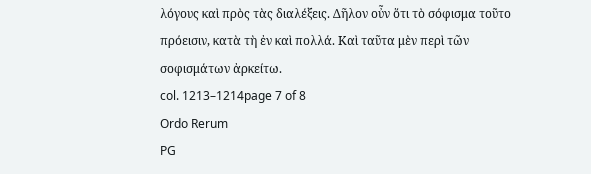λόγους καὶ πρὸς τὰς διαλέξεις. Δῆλον οὖν ὅτι τὸ σόφισμα τοῦτο πρόεισιν, κατὰ τὴ ἐν καὶ πολλά. Καὶ ταῦτα μὲν περὶ τῶν σοφισμάτων ἀρκείτω.
col. 1213–1214page 7 of 8
Ordo Rerum
PG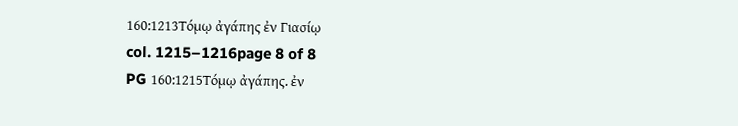160:1213Τόμῳ ἀγάπης ἐν Γιασίῳ
col. 1215–1216page 8 of 8
PG 160:1215Τόμῳ ἀγάπης. ἐν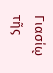Γιασίῳ τῆς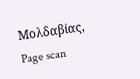Μολδαβίας,
Page scan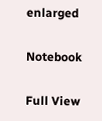enlarged

Notebook

Full View